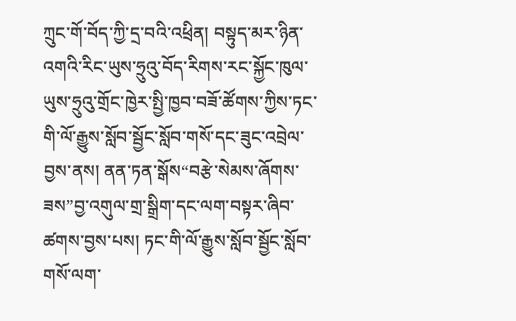ཀྲུང་གོ་བོད་ཀྱི་དྲ་བའི་འཕྲིན། བསྟུད་མར་ཉིན་འགའི་རིང་ཡུས་ཧྲུའུ་བོད་རིགས་རང་སྐྱོང་ཁུལ་ཡུས་ཧྲུའུ་གྲོང་ཁྱེར་སྤྱི་ཁྱབ་བཟོ་ཚོགས་ཀྱིས་ཏང་གི་ལོ་རྒྱུས་སློབ་སྦྱོང་སློབ་གསོ་དང་ཟུང་འབྲེལ་བྱས་ནས། ནན་ཏན་སྒོས“བརྩེ་སེམས་ཞོགས་ཟས”བྱ་འགུལ་གྲ་སྒྲིག་དང་ལག་བསྟར་ཞིབ་ཚགས་བྱས་པས། ཏང་གི་ལོ་རྒྱུས་སློབ་སྦྱོང་སློབ་གསོ་ལག་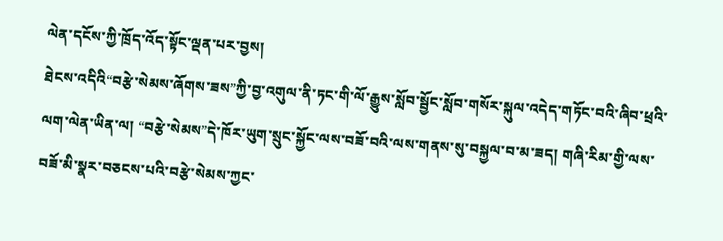ལེན་དངོས་ཀྱི་ཁྲོད་འོད་སྟོང་ལྡན་པར་བྱས།
ཐེངས་འདིའི“བརྩེ་སེམས་ཞོགས་ཟས”ཀྱི་བྱ་འགུལ་ནི་ཏང་གི་ལོ་རྒྱུས་སློབ་སྦྱོང་སློབ་གསོར་སྐུལ་འདེད་གཏོང་བའི་ཞིབ་ཕྲའི་ལག་ལེན་ཡིན་ལ། “བརྩེ་སེམས”དེ་ཁོར་ཡུག་སྲུང་སྐྱོང་ལས་བཟོ་བའི་ལས་གནས་སུ་བསྐྱལ་བ་མ་ཟད། གཞི་རིམ་གྱི་ལས་བཟོ་མི་སྣར་བཅངས་པའི་བརྩེ་སེམས་ཀྱང་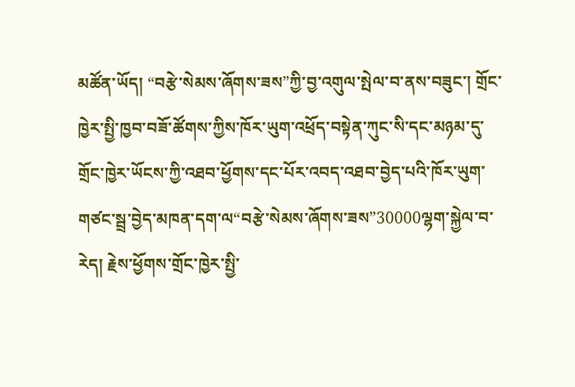མཚོན་ཡོད། “བརྩེ་སེམས་ཞོགས་ཟས”ཀྱི་བྱ་འགུལ་སྤེལ་བ་ནས་བཟུང་། གྲོང་ཁྱེར་སྤྱི་ཁྱབ་བཟོ་ཚོགས་ཀྱིས་ཁོར་ཡུག་འཕྲོད་བསྟེན་ཀུང་སི་དང་མཉམ་དུ་གྲོང་ཁྱེར་ཡོངས་ཀྱི་འཐབ་ཕྱོགས་དང་པོར་འབད་འཐབ་བྱེད་པའི་ཁོར་ཡུག་གཙང་སྦྲ་བྱེད་མཁན་དག་ལ“བརྩེ་སེམས་ཞོགས་ཟས”30000ལྷག་སྐྱེལ་བ་རེད། རྗེས་ཕྱོགས་གྲོང་ཁྱེར་སྤྱི་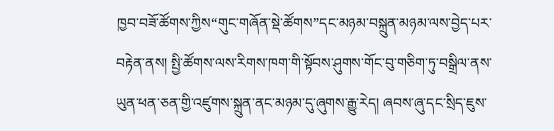ཁྱབ་བཟོ་ཚོགས་ཀྱིས“གུང་གཞོན་སྡེ་ཚོགས”དང་མཉམ་བསྐྲུན་མཉམ་ལས་བྱེད་པར་བརྟེན་ནས། སྤྱི་ཚོགས་ལས་རིགས་ཁག་གི་སྟོབས་ཤུགས་གོང་བུ་གཅིག་ཏུ་བསྒྲིལ་ནས་ཡུན་ཕན་ཅན་གྱི་འཛུགས་སྐྲུན་ནང་མཉམ་དུ་ཞུགས་རྒྱུ་རེད། ཞབས་ཞུ་དང་སྲིད་ཇུས་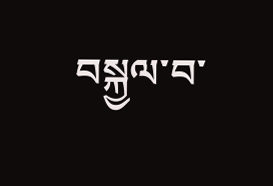བསྐྱལ་བ་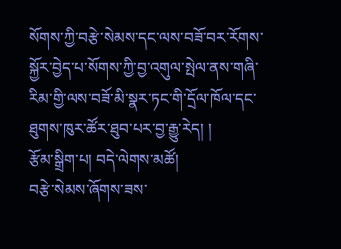སོགས་ཀྱི་བརྩེ་སེམས་དང་ལས་བཟོ་བར་རོགས་སྐྱོར་བྱེད་པ་སོགས་ཀྱི་བྱ་འགུལ་སྤེལ་ནས་གཞི་རིམ་གྱི་ལས་བཟོ་མི་སྣར་ཏང་གི་དྲོལ་ཁོལ་དང་ཐུགས་ཁུར་ཚོར་ཐུབ་པར་བྱ་རྒྱུ་རེད། །
རྩོམ་སྒྲིག་པ། བདེ་ལེགས་མཚོ།
བརྩེ་སེམས་ཞོགས་ཟས་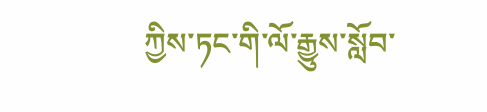ཀྱིས་ཏང་གི་ལོ་རྒྱུས་སློབ་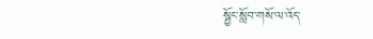སྦྱོང་སློབ་གསོ་ལ་འོད་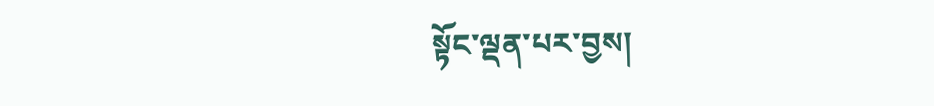སྟོང་ལྡན་པར་བྱས།